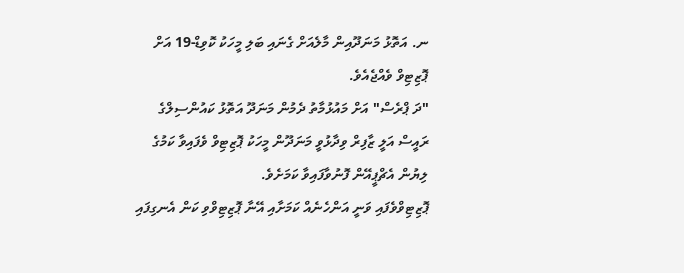ނ. އަތޮޅު މަނަދޫއިން މާލެއަށް ގެނައި ބަލި މީހަކު ކޮވިޑް-19 އަށް ޕޮޒިޓިވް ވެއްޖެއެވެ.
"ދަ ޕްރެސް" އަށް މައުޅުމާތު ދެމުން މަނަދޫ އަތޮޅު ކައުންސިލްގެ ރައީސް އަލީ ޒާފިރް ވިދާޅުވީ މަނަދޫން މީހަކު ޕޮޒިޓިވް ވެފައިވާ ކަމުގެ ލިޔުން އެޗްޕީއޭން ފޮނުވާފައިވާ ކަމަށެވެ.
ޕޮޒިޓިވްވެފައި ވަނީ އަންހެނެއް ކަމަށާއި އޭނާ ޕޮޒިޓިވްވި ކަން އެނގިފައި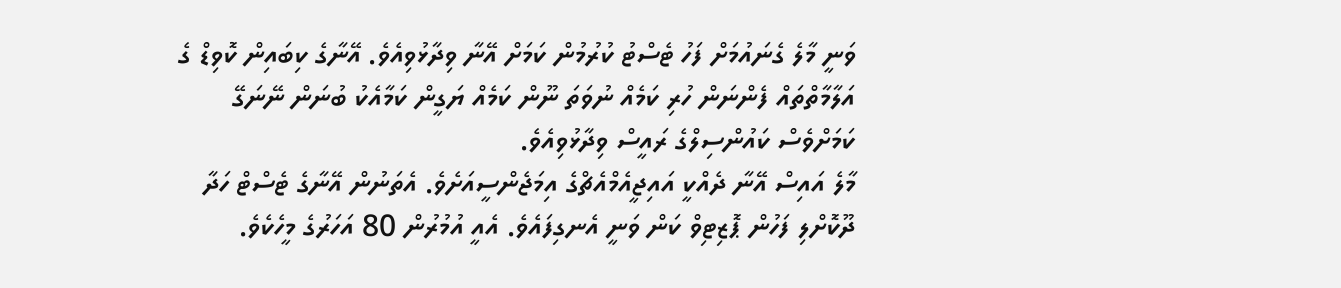ވަނީ މާލެ ގެނައުމަށް ފަހު ޓެސްޓު ކުރުމުން ކަމަށް އޭނާ ވިދާޅުވިއެވެ. އޭނާގެ ކިބައިން ކޮވިޑް ގެ އަލާމާތްތައް ފެންނަން ހުރި ކަމެއް ނުވަތަ ނޫން ކަމެއް ޔަގީން ކަމާއެކު ބުނަން ނޭނަގޭ ކަމަށްވެސް ކައުންސިލްގެ ރައީސް ވިދާޅުވިއެވެ.
މާލެ އައިސް އޭނާ ދެއްކީ އައިޖީއެމްއެޗްގެ އިމަޖެންސީއަށެވެ. އެތަނުން އޭނާގެ ޓެސްޓް ހަދާ ދޫކޮށްލި ފަހުން ޕޮޒިޓިވް ކަން ވަނީ އެނގިފައެވެ. އެއީ އުމުރުން 80 އަހަރުގެ މީހެކެވެ.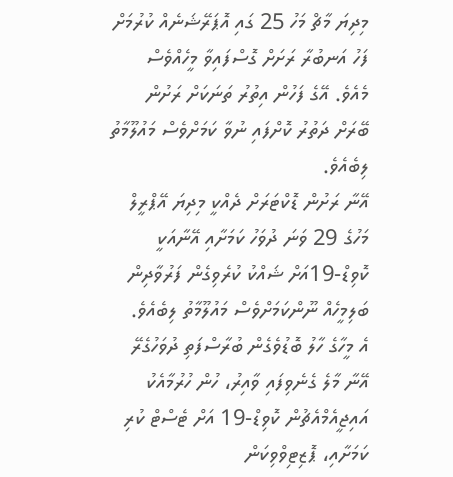މިދިޔަ މާޗް މަހު 25 ގައި އޮޕަރޭޝަނެއް ކުރުމަށް ފަހު އަނބުރާ ރަށަށް ގޮސްފައިވާ މީހެއްވެސް މެއެވެ. އޭގެ ފަހުން އިތުރު ތަނަކަށް ރަށުން ބޭރަށް ދަތުރު ކޮށްފައި ނުވާ ކަމަށްވެސް މައުލޫމާތު ލިބެއެވެ.
އޭނާ ރަށުން ޑޮކްޓަރަށް ދެއްކީ މިދިޔަ އޭޕްރީލް މަހުގެ 29 ވަނަ ދުވަހު ކަމަށާއި އޭނާއަކީ ކޮވިޑް-19އަށް ޝައްކު ކުރެވިގެން ފަރުވާދިން ބަލިމީހެއް ނޫންކަމަށްވެސް މައުލޫމާތު ލިބެއެވެ.
އެ މީހާގެ ހާލު ބޮޑުވެގެން ބުރާސްފަތި ދުވަހުގެރޭ އޭނާ މާލެ ގެނެވިފައި ވާއިރު، ހުން ހުރުމާއެކު އައިޖީއެމްއެޗުން ކޮވިޑް-19 އަށް ޓެސްޓް ކުރި ކަމަށާއި، ޕޮޒިޓިވްވިކަން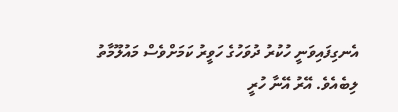އެނގިފައިވަނީ ހުކުރު ދުވަހުގެ ހަވީރު ކަމަށްވެސް މައުލޫމާތު ލިބެއެވެ. އޭރު އޭނާ ހުރީ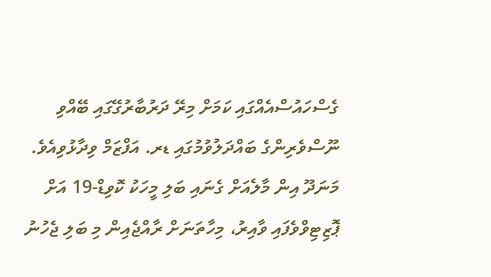ގެސްހައުސްއެއްގައި ކަމަށް މިރޭ ދަރުބާރުގޭގައި ބޭއްވި ނޫސްވެރިންގެ ބައްދަލުވުމުގައި ޑރ. އަފްޒަމް ވިދާޅުވިއެވެ.
މަނަދޫ އިން މާލެއަށް ގެނައި ބަލި މީހަކު ކޮވިޑް-19 އަށް ޕޮޒިޓިވްވެފައި ވާއިރު، މިހާތަނަށް ރާއްޖެއިން މި ބަލި ޖެހުނު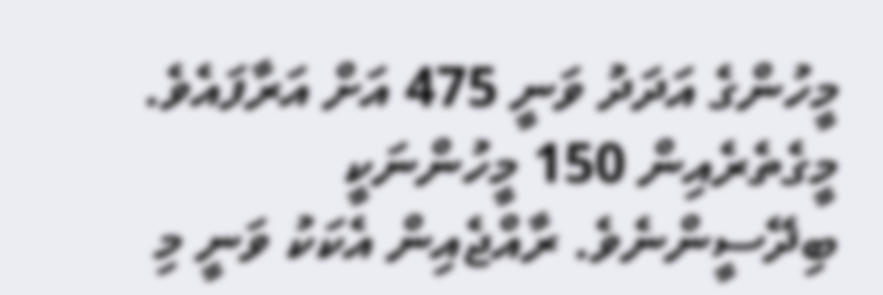މީހުންގެ އަދަދު ވަނީ 475 އަށް އަރާފައެވެ. މީގެތެރެއިން 150 މީހުންނަކީ ބިދޭސީންނެވެ. ރާއްޖެއިން އެކަކު ވަނީ މި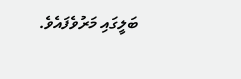ބަލީގައި މަރުވެފައެވެ.